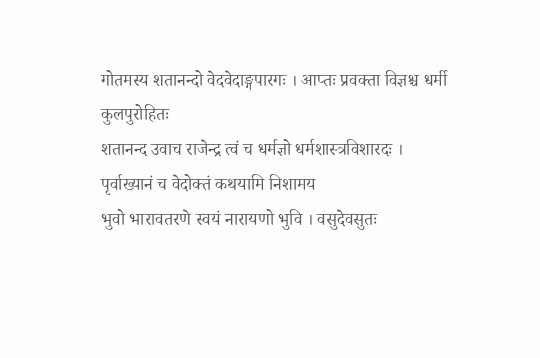गोतमस्य शतानन्दो वेदवेदाङ्गपारगः । आप्तः प्रवक्ता विज्ञश्च धर्मी कुलपुरोहितः
शतानन्द उवाच राजेन्द्र त्वं च धर्मज्ञो धर्मशास्त्रविशारदः । पृर्वाख्यानं च वेदोक्तं कथयामि निशामय
भुवो भारावतरणे स्वयं नारायणो भुवि । वसुदेवसुतः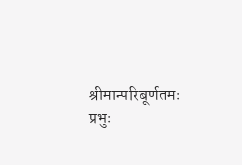श्रीमान्परिबूर्णतमः प्रभुः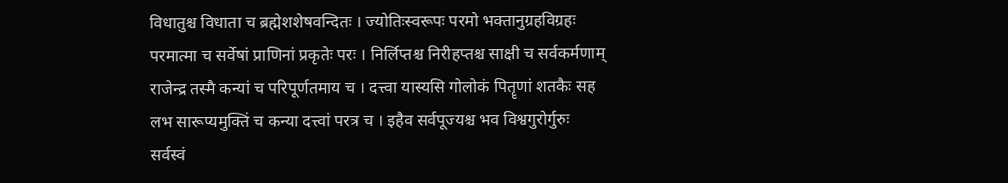विधातुश्च विधाता च ब्रह्मेशशेषवन्दितः । ज्योतिःस्वरूपः परमो भक्तानुग्रहविग्रहः
परमात्मा च सर्वेषां प्राणिनां प्रकृतेः परः । निर्लिप्तश्च निरीहप्तश्च साक्षी च सर्वकर्मणाम्
राजेन्द्र तस्मै कन्यां च परिपूर्णतमाय च । दत्त्वा यास्यसि गोलोकं पितॄणां शतकैः सह
लभ सारूप्यमुक्तिं च कन्या दत्त्वां परत्र च । इहैव सर्वपूज्यश्च भव विश्वगुरोर्गुरुः
सर्वस्वं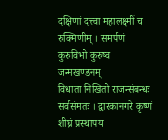दक्षिणां दत्त्वा महालक्ष्मीं च रुक्मिणीम् । समर्पणं कुरुविभो कुरुष्व जन्मखण्डनम्
विधाता निखितो राजन्संबन्धः सर्वसंमतः । द्वारकानगरे कृष्णं शीघ्रं प्रस्थापय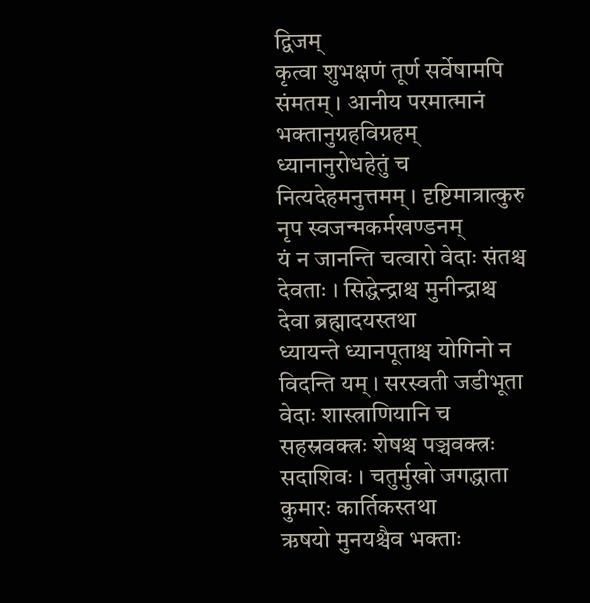द्विजम्
कृत्वा शुभक्षणं तूर्ण सर्वेषामपि संमतम् । आनीय परमात्मानं भक्तानुग्रहविग्रहम्
ध्यानानुरोधहेतुं च नित्यदेहमनुत्तमम् । दृष्टिमात्रात्कुरु नृप स्वजन्मकर्मखण्डनम्
यं न जानन्ति चत्वारो वेदाः संतश्च देवताः । सिद्धेन्द्राश्च मुनीन्द्राश्च देवा ब्रह्मादयस्तथा
ध्यायन्ते ध्यानपूताश्च योगिनो न विदन्ति यम् । सरस्वती जडीभूता वेदाः शास्त्राणियानि च
सहस्रवक्त्रः शेषश्च पञ्चवक्त्रः सदाशिवः । चतुर्मुखो जगद्धाता कुमारः कार्तिकस्तथा
ऋषयो मुनयश्चैव भक्ताः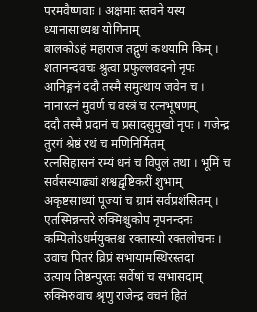परमवैष्णवाः । अक्षमाः स्तवने यस्य ध्यानासाध्यश्च योगिनाम्
बालकोऽहं महाराज तद्गुणं कथयामि किम् । शतानन्दवचः श्रुत्वा प्रफुल्लवदनो नृपः
आनिङ्गनं ददौ तस्मै समुत्थाय जवेन च । नानारत्नं मुवर्ण च वस्त्रं च रत्नभूषणम्
ददौ तस्मै प्रदानं च प्रसादसुमुखो नृपः । गजेन्द्र तुरगं श्रेष्ठं रथं च मणिनिर्मितम्
रत्नसिहासनं रम्यं धनं च विपुलं तथा । भूमिं च सर्वसस्याढ्यां शश्वद्वृष्टिकरीं शुभाम्
अकृष्टसाध्यां पूज्यां च ग्रामं सर्वप्रशंसितम् । एतस्मिन्नन्तरे रुक्मिश्चुकोप नृपनन्दनः
कम्पितोऽधर्मयुक्तश्च रक्तास्यो रक्तलोचनः । उवाच पितरं व्रिप्रं सभायामस्थिरस्तदा
उत्याय तिष्ठन्पुरतः सर्वेषां च सभासदाम्
रुक्मिरुवाच श्रृणु राजेन्द्र वचनं हितं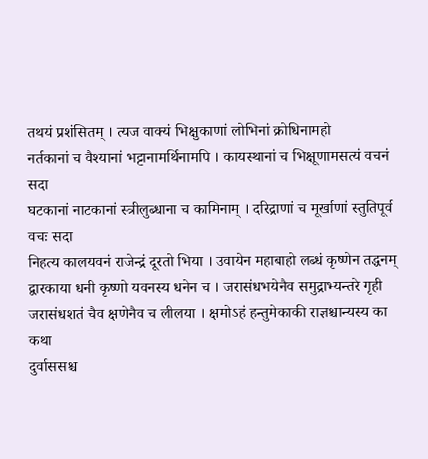तथयं प्रशंसितम् । त्यज वाक्यं भिक्षुकाणां लोभिनां क्रोधिनामहो
नर्तकानां च वैश्यानां भट्टानामर्थिनामपि । कायस्थानां च भिक्षूणामसत्यं वचनं सदा
घटकानां नाटकानां स्त्रीलुब्धाना च कामिनाम् । दरिद्राणां च मूर्खाणां स्तुतिपूर्व वचः सदा
निहत्य कालयवनं राजेन्द्रं दूरतो भिया । उवायेन महाबाहो लब्धं कृष्णेन तद्धनम्
द्वारकाया धनी कृष्णो यवनस्य धनेन च । जरासंधभयेनैव समुद्राभ्यन्तरे गृही
जरासंधशतं चैव क्षणेनैव च लीलया । क्षमोऽहं हन्तुमेकाकी राज्ञश्चान्यस्य का कथा
दुर्वाससश्च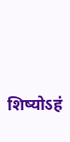शिष्योऽहं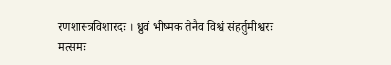रणशास्त्रविशारदः । ध्रुवं भीष्मक तेनैव विश्वं संहर्तुमीश्वरः
मत्समः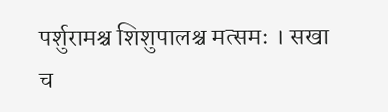पर्शुरामश्च शिशुपालश्च मत्समः । सखा च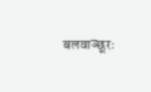बलवाञ्छूरः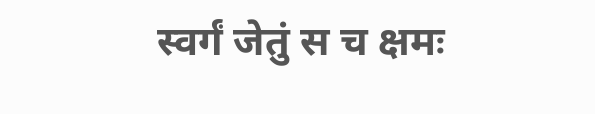स्वर्गं जेतुं स च क्षमः